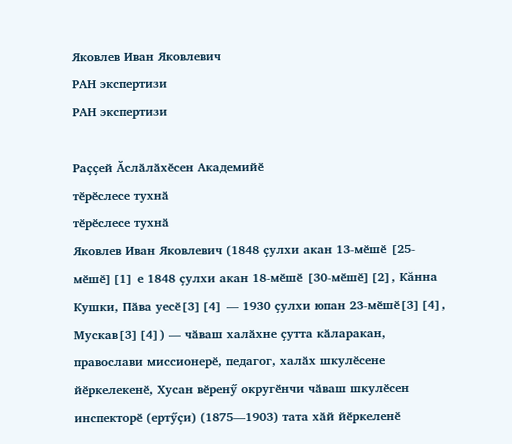Яковлев Иван Яковлевич
РАН экспертизи
РАН экспертизи

Раҫҫей Ӑслӑлӑхӗсен Академийӗ
тӗрӗслесе тухнӑ
тӗрӗслесе тухнӑ
Яковлев Иван Яковлевич (1848 ҫулхи акан 13-мӗшӗ [25-мӗшӗ][1] е 1848 ҫулхи акан 18-мӗшӗ [30-мӗшӗ][2], Кăнна Кушки, Пӑва уесӗ[3][4] — 1930 ҫулхи юпан 23-мӗшӗ[3][4], Мускав[3][4]) — чӑваш халӑхне ҫутта кӑларакан, православи миссионерӗ, педагог, халӑх шкулӗсене йӗркелекенӗ, Хусан вӗренӳ округӗнчи чӑваш шкулӗсен инспекторӗ (ертӳҫи) (1875—1903) тата хӑй йӗркеленӗ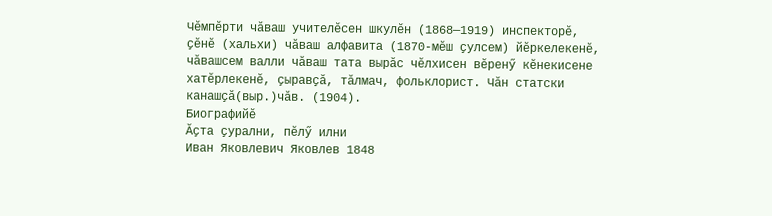Чӗмпӗрти чӑваш учителӗсен шкулӗн (1868—1919) инспекторӗ, ҫӗнӗ (хальхи) чӑваш алфавита (1870-мӗш ҫулсем) йӗркелекенӗ, чӑвашсем валли чӑваш тата вырӑс чӗлхисен вӗренӳ кӗнекисене хатӗрлекенӗ, ҫыравҫӑ, тӑлмач, фольклорист. Чӑн статски канашҫӑ(выр.)чăв. (1904).
Биографийӗ
Ӑҫта ҫурални, пӗлӳ илни
Иван Яковлевич Яковлев 1848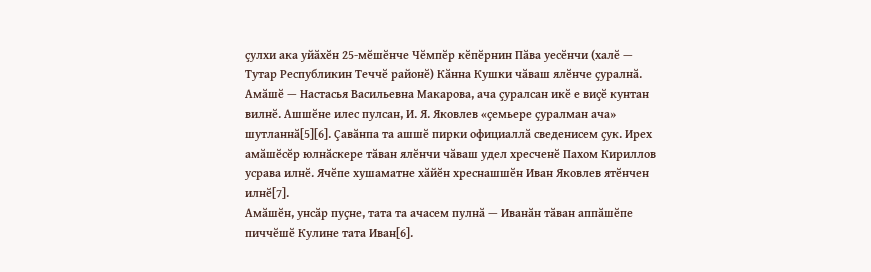ҫулхи ака уйӑхӗн 25-мӗшӗнче Чӗмпӗр кӗпӗрнин Пӑва уесӗнчи (халӗ — Тутар Республикин Теччӗ районӗ) Кӑнна Кушки чӑваш ялӗнче ҫуралнӑ. Амӑшӗ — Настасья Васильевна Макарова, ача ҫуралсан икӗ е виҫӗ кунтан вилнӗ. Ашшӗне илес пулсан, И. Я. Яковлев «ҫемьере ҫуралман ача» шутланнӑ[5][6]. Ҫавӑнпа та ашшӗ пирки официаллӑ сведенисем ҫук. Ирех амӑшӗсӗр юлнӑскере тӑван ялӗнчи чӑваш удел хресченӗ Пахом Кириллов усрава илнӗ. Ячӗпе хушаматне хӑйӗн хреснашшӗн Иван Яковлев ятӗнчен илнӗ[7].
Амӑшӗн, унсӑр пуҫне, тата та ачасем пулнӑ — Иванӑн тӑван аппӑшӗпе пиччӗшӗ Кулине тата Иван[6].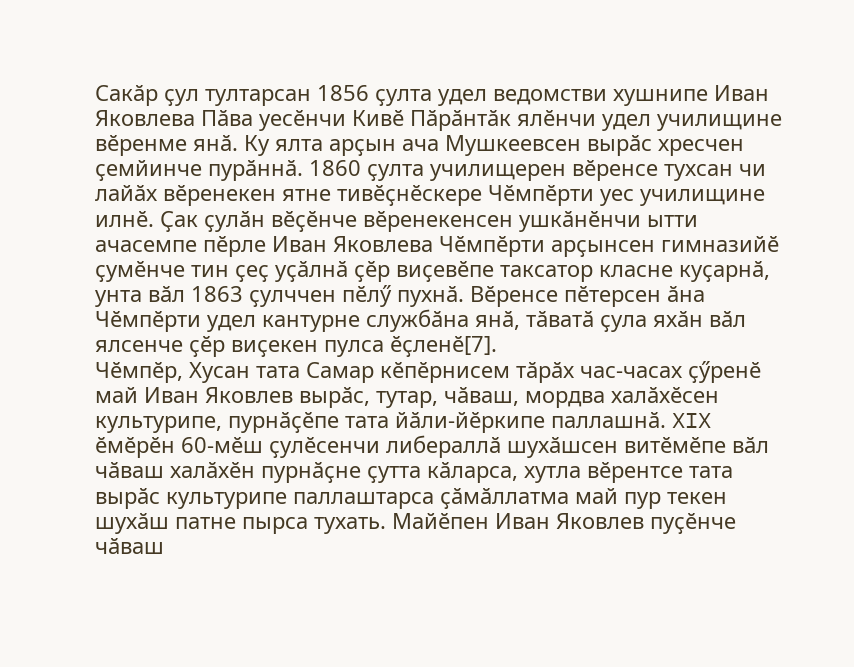Сакӑр ҫул тултарсан 1856 ҫулта удел ведомстви хушнипе Иван Яковлева Пӑва уесӗнчи Кивӗ Пӑрӑнтӑк ялӗнчи удел училищине вӗренме янӑ. Ку ялта арҫын ача Мушкеевсен вырӑс хресчен ҫемйинче пурӑннӑ. 1860 ҫулта училищерен вӗренсе тухсан чи лайӑх вӗренекен ятне тивӗҫнӗскере Чӗмпӗрти уес училищине илнӗ. Ҫак ҫулӑн вӗҫӗнче вӗренекенсен ушкӑнӗнчи ытти ачасемпе пӗрле Иван Яковлева Чӗмпӗрти арҫынсен гимназийӗ ҫумӗнче тин ҫеҫ уҫӑлнӑ ҫӗр виҫевӗпе таксатор класне куҫарнӑ, унта вӑл 1863 ҫулччен пӗлӳ пухнӑ. Вӗренсе пӗтерсен ӑна Чӗмпӗрти удел кантурне службӑна янӑ, тӑватӑ ҫула яхӑн вӑл ялсенче ҫӗр виҫекен пулса ӗҫленӗ[7].
Чӗмпӗр, Хусан тата Самар кӗпӗрнисем тӑрӑх час-часах ҫӳренӗ май Иван Яковлев вырӑс, тутар, чӑваш, мордва халӑхӗсен культурипе, пурнӑҫӗпе тата йӑли-йӗркипе паллашнӑ. XIX ӗмӗрӗн 60-мӗш ҫулӗсенчи либераллӑ шухӑшсен витӗмӗпе вӑл чӑваш халӑхӗн пурнӑҫне ҫутта кӑларса, хутла вӗрентсе тата вырӑс культурипе паллаштарса ҫӑмӑллатма май пур текен шухӑш патне пырса тухать. Майӗпен Иван Яковлев пуҫӗнче чӑваш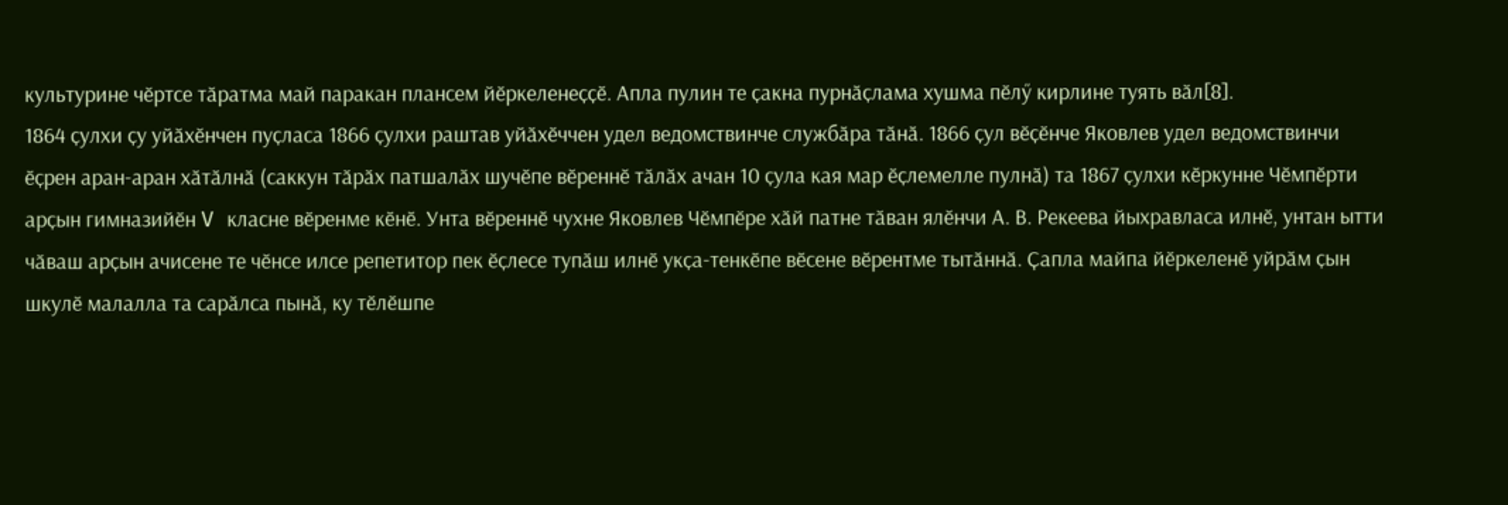культурине чӗртсе тӑратма май паракан плансем йӗркеленеҫҫӗ. Апла пулин те ҫакна пурнӑҫлама хушма пӗлӳ кирлине туять вӑл[8].
1864 ҫулхи ҫу уйӑхӗнчен пуҫласа 1866 ҫулхи раштав уйӑхӗччен удел ведомствинче службӑра тӑнӑ. 1866 ҫул вӗҫӗнче Яковлев удел ведомствинчи ӗҫрен аран-аран хӑтӑлнӑ (саккун тӑрӑх патшалӑх шучӗпе вӗреннӗ тӑлӑх ачан 10 ҫула кая мар ӗҫлемелле пулнӑ) та 1867 ҫулхи кӗркунне Чӗмпӗрти арҫын гимназийӗн V класне вӗренме кӗнӗ. Унта вӗреннӗ чухне Яковлев Чӗмпӗре хӑй патне тӑван ялӗнчи А. В. Рекеева йыхравласа илнӗ, унтан ытти чӑваш арҫын ачисене те чӗнсе илсе репетитор пек ӗҫлесе тупӑш илнӗ укҫа-тенкӗпе вӗсене вӗрентме тытӑннӑ. Ҫапла майпа йӗркеленӗ уйрӑм ҫын шкулӗ малалла та сарӑлса пынӑ, ку тӗлӗшпе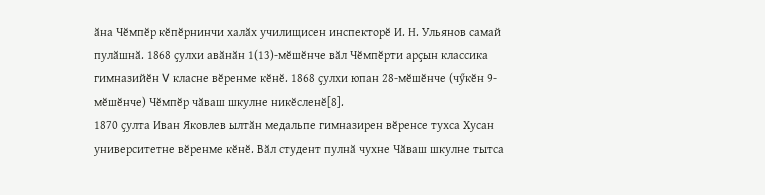ӑна Чӗмпӗр кӗпӗрнинчи халӑх училищисен инспекторӗ И. Н. Ульянов самай пулӑшнӑ. 1868 ҫулхи авӑнӑн 1(13)-мӗшӗнче вӑл Чӗмпӗрти арҫын классика гимназийӗн V класне вӗренме кӗнӗ. 1868 ҫулхи юпан 28-мӗшӗнче (чӳкӗн 9-мӗшӗнче) Чӗмпӗр чӑваш шкулне никӗсленӗ[8].
1870 ҫулта Иван Яковлев ылтӑн медальпе гимназирен вӗренсе тухса Хусан университетне вӗренме кӗнӗ. Вӑл студент пулнӑ чухне Чӑваш шкулне тытса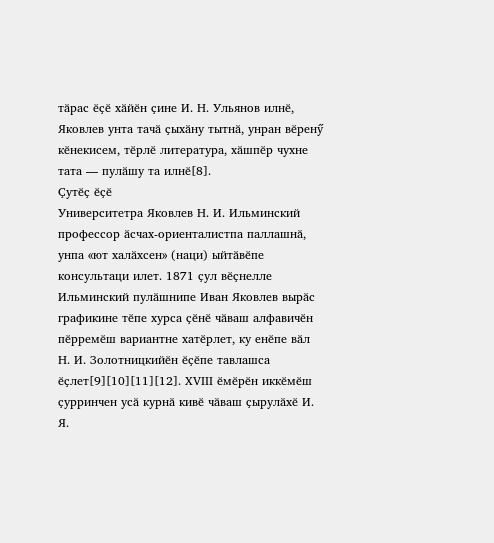тӑрас ӗҫӗ хӑйӗн ҫине И. Н. Ульянов илнӗ, Яковлев унта тачӑ ҫыхӑну тытнӑ, унран вӗренӳ кӗнекисем, тӗрлӗ литература, хӑшпӗр чухне тата — пулӑшу та илнӗ[8].
Ҫутӗҫ ӗҫӗ
Университетра Яковлев Н. И. Ильминский профессор ӑсчах-ориенталистпа паллашнӑ, унпа «ют халӑхсен» (наци) ыйтӑвӗпе консультаци илет. 1871 ҫул вӗҫнелле Ильминский пулӑшнипе Иван Яковлев вырӑс графикине тӗпе хурса ҫӗнӗ чӑваш алфавичӗн пӗрремӗш вариантне хатӗрлет, ку енӗпе вӑл Н. И. Золотницкийӗн ӗҫӗпе тавлашса ӗҫлет[9][10][11][12]. XVIII ӗмӗрӗн иккӗмӗш ҫурринчен усӑ курнӑ кивӗ чӑваш ҫырулӑхӗ И. Я.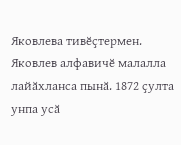Яковлева тивӗҫтермен.
Яковлев алфавичӗ малалла лайӑхланса пынӑ. 1872 ҫулта унпа усӑ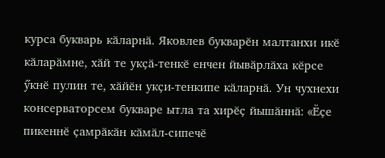курса букварь кӑларнӑ. Яковлев букварӗн малтанхи икӗ кӑларӑмне, хӑй те укҫӑ-тенкӗ енчен йывӑрлӑха кӗрсе ӳкнӗ пулин те, хӑйӗн укҫи-тенкипе кӑларнӑ. Ун чухнехи консерваторсем букваре ытла та хирӗҫ йышӑннӑ: «Ӗҫе пикеннӗ ҫамрӑкӑн кӑмӑл-сипечӗ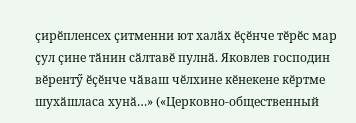ҫирӗпленсех ҫитменни ют халӑх ӗҫӗнче тӗрӗс мар ҫул ҫине тӑнин сӑлтавӗ пулнӑ. Яковлев господин вӗрентӳ ӗҫӗнче чӑваш чӗлхине кӗнекене кӗртме шухӑшласа хунӑ…» («Церковно-общественный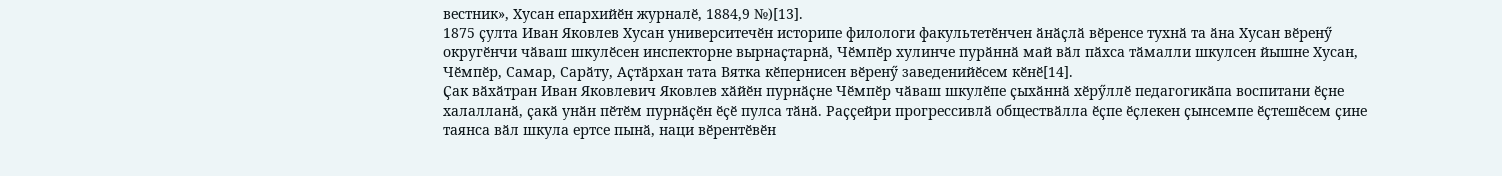вестник», Хусан епархийӗн журналӗ, 1884,9 №)[13].
1875 ҫулта Иван Яковлев Хусан университечӗн историпе филологи факультетӗнчен ӑнӑҫлӑ вӗренсе тухнӑ та ӑна Хусан вӗренӳ округӗнчи чӑваш шкулӗсен инспекторне вырнаҫтарнӑ, Чӗмпӗр хулинче пурӑннӑ май вӑл пӑхса тӑмалли шкулсен йышне Хусан, Чӗмпӗр, Самар, Сарӑту, Аҫтӑрхан тата Вятка кӗпернисен вӗренӳ заведенийӗсем кӗнӗ[14].
Ҫак вӑхӑтран Иван Яковлевич Яковлев хӑйӗн пурнӑҫне Чӗмпӗр чӑваш шкулӗпе ҫыхӑннӑ хӗрӳллӗ педагогикӑпа воспитани ӗҫне халалланӑ, ҫакӑ унӑн пӗтӗм пурнӑҫӗн ӗҫӗ пулса тӑнӑ. Раҫҫейри прогрессивлӑ обществӑлла ӗҫпе ӗҫлекен ҫынсемпе ӗҫтешӗсем ҫине таянса вӑл шкула ертсе пынӑ, наци вӗрентӗвӗн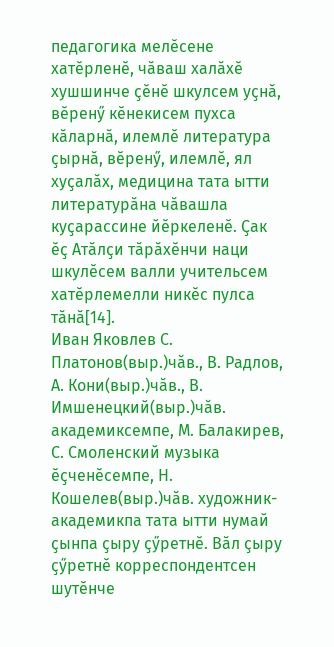педагогика мелӗсене хатӗрленӗ, чӑваш халӑхӗ хушшинче ҫӗнӗ шкулсем уҫнӑ, вӗренӳ кӗнекисем пухса кӑларнӑ, илемлӗ литература ҫырнӑ, вӗренӳ, илемлӗ, ял хуҫалӑх, медицина тата ытти литературӑна чӑвашла куҫарассине йӗркеленӗ. Ҫак ӗҫ Атӑлҫи тӑрӑхӗнчи наци шкулӗсем валли учительсем хатӗрлемелли никӗс пулса тӑнӑ[14].
Иван Яковлев С. Платонов(выр.)чăв., В. Радлов, А. Кони(выр.)чăв., В. Имшенецкий(выр.)чăв. академиксемпе, М. Балакирев, С. Смоленский музыка ӗҫченӗсемпе, Н. Кошелев(выр.)чăв. художник-академикпа тата ытти нумай ҫынпа ҫыру ҫӳретнӗ. Вӑл ҫыру ҫӳретнӗ корреспондентсен шутӗнче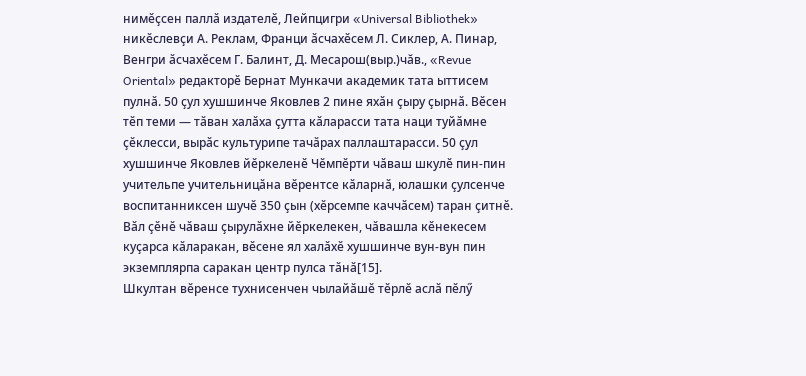нимӗҫсен паллӑ издателӗ, Лейпцигри «Universal Bibliothek» никӗслевҫи А. Реклам, Франци ӑсчахӗсем Л. Сиклер, А. Пинар, Венгри ӑсчахӗсем Г. Балинт, Д. Месарош(выр.)чăв., «Revue Oriental» редакторӗ Бернат Мункачи академик тата ыттисем пулнӑ. 50 ҫул хушшинче Яковлев 2 пине яхӑн ҫыру ҫырнӑ. Вӗсен тӗп теми — тӑван халӑха ҫутта кӑларасси тата наци туйӑмне ҫӗклесси, вырӑс культурипе тачӑрах паллаштарасси. 50 ҫул хушшинче Яковлев йӗркеленӗ Чӗмпӗрти чӑваш шкулӗ пин-пин учительпе учительницӑна вӗрентсе кӑларнӑ, юлашки ҫулсенче воспитанниксен шучӗ 350 ҫын (хӗрсемпе каччӑсем) таран ҫитнӗ. Вӑл ҫӗнӗ чӑваш ҫырулӑхне йӗркелекен, чӑвашла кӗнекесем куҫарса кӑларакан, вӗсене ял халӑхӗ хушшинче вун-вун пин экземплярпа саракан центр пулса тӑнӑ[15].
Шкултан вӗренсе тухнисенчен чылайӑшӗ тӗрлӗ аслӑ пӗлӳ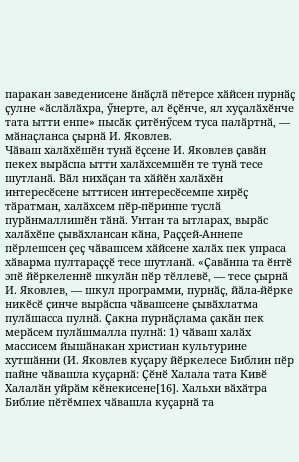паракан заведенисене ӑнӑҫлӑ пӗтерсе хӑйсен пурнӑҫ ҫулне «ӑслӑлӑхра, ӳнерте, ал ӗҫӗнче, ял хуҫалӑхӗнче тата ытти енпе» пысӑк ҫитӗнӳсем туса палӑртнӑ, — мӑнаҫланса ҫырнӑ И. Яковлев.
Чӑваш халӑхӗшӗн тунӑ ӗҫсене И. Яковлев ҫавӑн пекех вырӑспа ытти халӑхсемшӗн те тунӑ тесе шутланӑ. Вӑл нихӑҫан та хӑйӗн халӑхӗн интересӗсене ыттисен интересӗсемпе хирӗҫ тӑратман, халӑхсем пӗр-пӗринпе туслӑ пурӑнмаллишӗн тӑнӑ. Унтан та ытларах, вырӑс халӑхӗпе ҫывӑхлансан кӑна, Раҫҫей-Аннепе пӗрлешсен ҫеҫ чӑвашсем хӑйсене халӑх пек упраса хӑварма пултараҫҫӗ тесе шутланӑ. «Ҫавӑнпа та ӗнтӗ эпӗ йӗркеленнӗ шкулӑн пӗр тӗллевӗ, — тесе ҫырнӑ И. Яковлев, — шкул программи, пурнӑҫ, йӑла-йӗрке никӗсӗ ҫинче вырӑспа чӑвашсене ҫывӑхлатма пулӑшасса пулнӑ. Ҫакна пурнӑҫлама ҫакӑн пек мерӑсем пулӑшмалла пулнӑ: 1) чӑваш халӑх массисем йышӑнакан христиан культурине хутшӑнни (И. Яковлев куҫару йӗркелесе Библин пӗр пайне чӑвашла куҫарнӑ: Ҫӗнӗ Халала тата Кивӗ Халалӑн уйрӑм кӗнекисене[16]. Хальхи вӑхӑтра Библие пӗтӗмпех чӑвашла куҫарнӑ та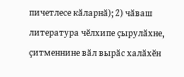пичетлесе кӑларнӑ); 2) чӑваш литература чӗлхипе ҫырулӑхне, ҫитменнине вӑл вырӑс халӑхӗн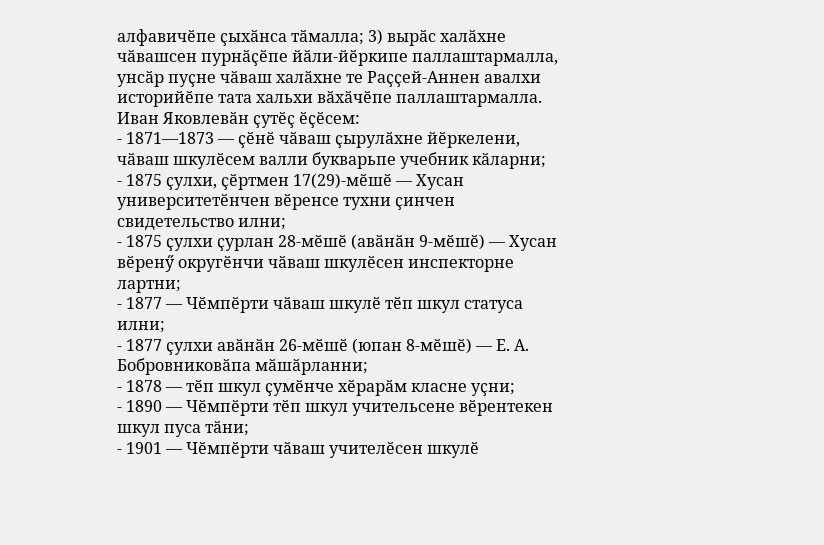алфавичӗпе ҫыхӑнса тӑмалла; 3) вырӑс халӑхне чӑвашсен пурнӑҫӗпе йӑли-йӗркипе паллаштармалла, унсӑр пуҫне чӑваш халӑхне те Раҫҫей-Аннен авалхи историйӗпе тата хальхи вӑхӑчӗпе паллаштармалла.
Иван Яковлевӑн ҫутӗҫ ӗҫӗсем:
- 1871—1873 — ҫӗнӗ чӑваш ҫырулӑхне йӗркелени, чӑваш шкулӗсем валли букварьпе учебник кӑларни;
- 1875 ҫулхи, ҫӗртмен 17(29)-мӗшӗ — Хусан университетӗнчен вӗренсе тухни ҫинчен свидетельство илни;
- 1875 ҫулхи ҫурлан 28-мӗшӗ (авӑнӑн 9-мӗшӗ) — Хусан вӗренӳ округӗнчи чӑваш шкулӗсен инспекторне лартни;
- 1877 — Чӗмпӗрти чӑваш шкулӗ тӗп шкул статуса илни;
- 1877 ҫулхи авӑнӑн 26-мӗшӗ (юпан 8-мӗшӗ) — Е. А. Бобровниковӑпа мӑшӑрланни;
- 1878 — тӗп шкул ҫумӗнче хӗрарӑм класне уҫни;
- 1890 — Чӗмпӗрти тӗп шкул учительсене вӗрентекен шкул пуса тӑни;
- 1901 — Чӗмпӗрти чӑваш учителӗсен шкулӗ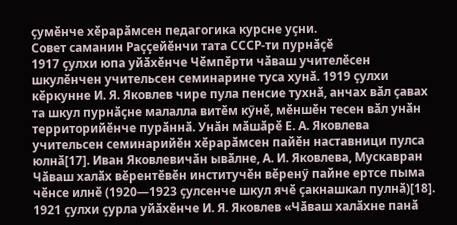ҫумӗнче хӗрарӑмсен педагогика курсне уҫни.
Совет саманин Раҫҫейӗнчи тата СССР-ти пурнӑҫӗ
1917 ҫулхи юпа уйӑхӗнче Чӗмпӗрти чӑваш учителӗсен шкулӗнчен учительсен семинарине туса хунӑ. 1919 ҫулхи кӗркунне И. Я. Яковлев чире пула пенсие тухнӑ, анчах вӑл ҫавах та шкул пурнӑҫне малалла витӗм кӳнӗ, мӗншӗн тесен вӑл унӑн территорийӗнче пурӑннӑ. Унӑн мӑшӑрӗ Е. А. Яковлева учительсен семинарийӗн хӗрарӑмсен пайӗн наставници пулса юлнӑ[17]. Иван Яковлевичӑн ывӑлне, А. И. Яковлева, Мускавран Чӑваш халӑх вӗрентӗвӗн институчӗн вӗренӳ пайне ертсе пыма чӗнсе илнӗ (1920—1923 ҫулсенче шкул ячӗ ҫакнашкал пулнӑ)[18].
1921 ҫулхи ҫурла уйӑхӗнче И. Я. Яковлев «Чӑваш халӑхне панӑ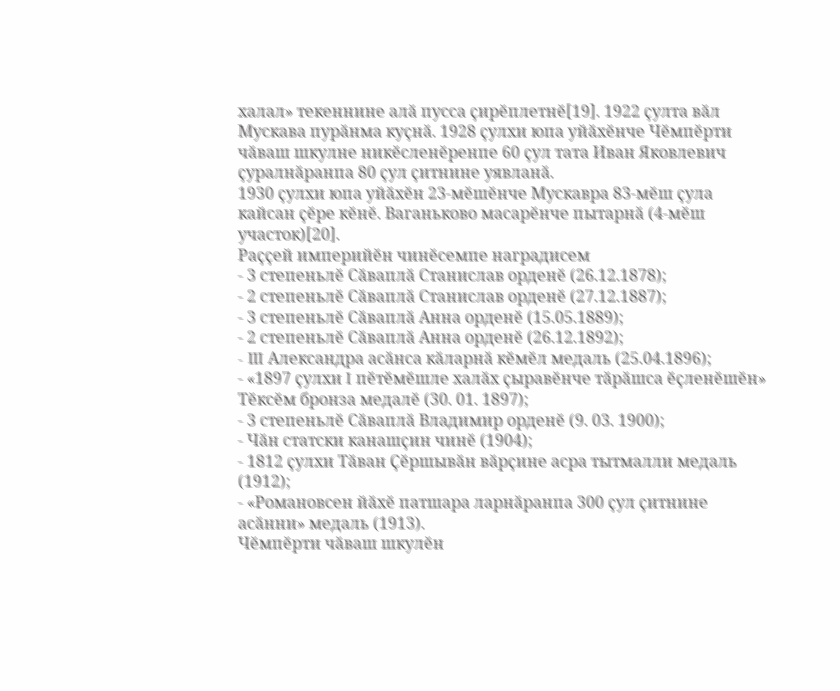халал» текеннине алӑ пусса ҫирӗплетнӗ[19]. 1922 ҫулта вӑл Мускава пурӑнма куҫнӑ. 1928 ҫулхи юпа уйӑхӗнче Чӗмпӗрти чӑваш шкулне никӗсленӗренпе 60 ҫул тата Иван Яковлевич ҫуралнӑранпа 80 ҫул ҫитнине уявланӑ.
1930 ҫулхи юпа уйӑхӗн 23-мӗшӗнче Мускавра 83-мӗш ҫула кайсан ҫӗре кӗнӗ. Ваганьково масарӗнче пытарнӑ (4-мӗш участок)[20].
Раҫҫей империйӗн чинӗсемпе наградисем
- 3 степеньлӗ Сӑваплӑ Станислав орденӗ (26.12.1878);
- 2 степеньлӗ Сӑваплӑ Станислав орденӗ (27.12.1887);
- 3 степеньлӗ Сӑваплӑ Анна орденӗ (15.05.1889);
- 2 степеньлӗ Сӑваплӑ Анна орденӗ (26.12.1892);
- III Александра асӑнса кӑларнӑ кӗмӗл медаль (25.04.1896);
- «1897 ҫулхи I пӗтӗмӗшле халӑх ҫыравӗнче тӑрӑшса ӗҫленӗшӗн» Тӗксӗм бронза медалӗ (30. 01. 1897);
- 3 степеньлӗ Сӑваплӑ Владимир орденӗ (9. 03. 1900);
- Чӑн статски канашҫин чинӗ (1904);
- 1812 ҫулхи Тӑван Ҫӗршывӑн вӑрҫине асра тытмалли медаль (1912);
- «Романовсен йӑхӗ патшара ларнӑранпа 300 ҫул ҫитнине асӑнни» медаль (1913).
Чӗмпӗрти чӑваш шкулӗн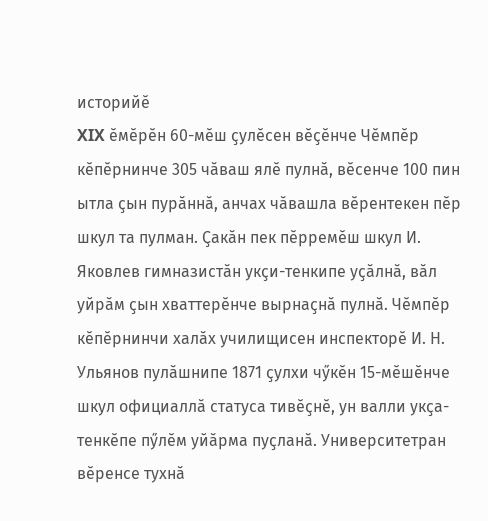историйӗ
XIX ӗмӗрӗн 60-мӗш ҫулӗсен вӗҫӗнче Чӗмпӗр кӗпӗрнинче 305 чӑваш ялӗ пулнӑ, вӗсенче 100 пин ытла ҫын пурӑннӑ, анчах чӑвашла вӗрентекен пӗр шкул та пулман. Ҫакӑн пек пӗрремӗш шкул И. Яковлев гимназистӑн укҫи-тенкипе уҫӑлнӑ, вӑл уйрӑм ҫын хваттерӗнче вырнаҫнӑ пулнӑ. Чӗмпӗр кӗпӗрнинчи халӑх училищисен инспекторӗ И. Н. Ульянов пулӑшнипе 1871 ҫулхи чӳкӗн 15-мӗшӗнче шкул официаллӑ статуса тивӗҫнӗ, ун валли укҫа-тенкӗпе пӳлӗм уйӑрма пуҫланӑ. Университетран вӗренсе тухнӑ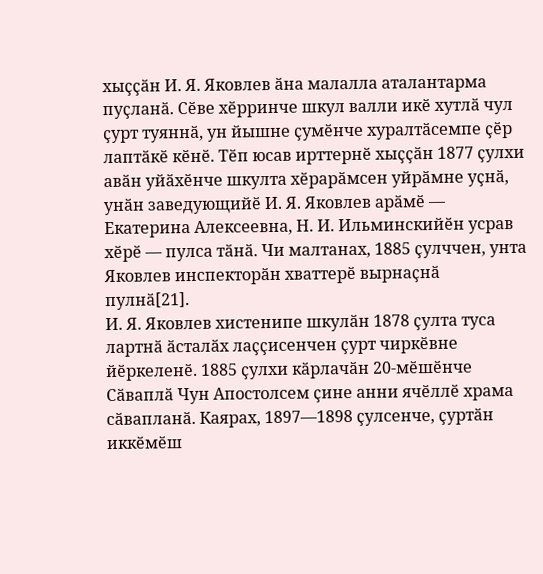хыҫҫӑн И. Я. Яковлев ӑна малалла аталантарма пуҫланӑ. Сӗве хӗрринче шкул валли икӗ хутлӑ чул ҫурт туяннӑ, ун йышне ҫумӗнче хуралтӑсемпе ҫӗр лаптӑкӗ кӗнӗ. Тӗп юсав ирттернӗ хыҫҫӑн 1877 ҫулхи авӑн уйӑхӗнче шкулта хӗрарӑмсен уйрӑмне уҫнӑ, унӑн заведующийӗ И. Я. Яковлев арӑмӗ — Екатерина Алексеевна, Н. И. Ильминскийӗн усрав хӗрӗ — пулса тӑнӑ. Чи малтанах, 1885 ҫулччен, унта Яковлев инспекторӑн хваттерӗ вырнаҫнӑ пулнӑ[21].
И. Я. Яковлев хистенипе шкулӑн 1878 ҫулта туса лартнӑ ӑсталӑх лаҫҫисенчен ҫурт чиркӗвне йӗркеленӗ. 1885 ҫулхи кӑрлачӑн 20-мӗшӗнче Сӑваплӑ Чун Апостолсем ҫине анни ячӗллӗ храма сӑвапланӑ. Каярах, 1897—1898 ҫулсенче, ҫуртӑн иккӗмӗш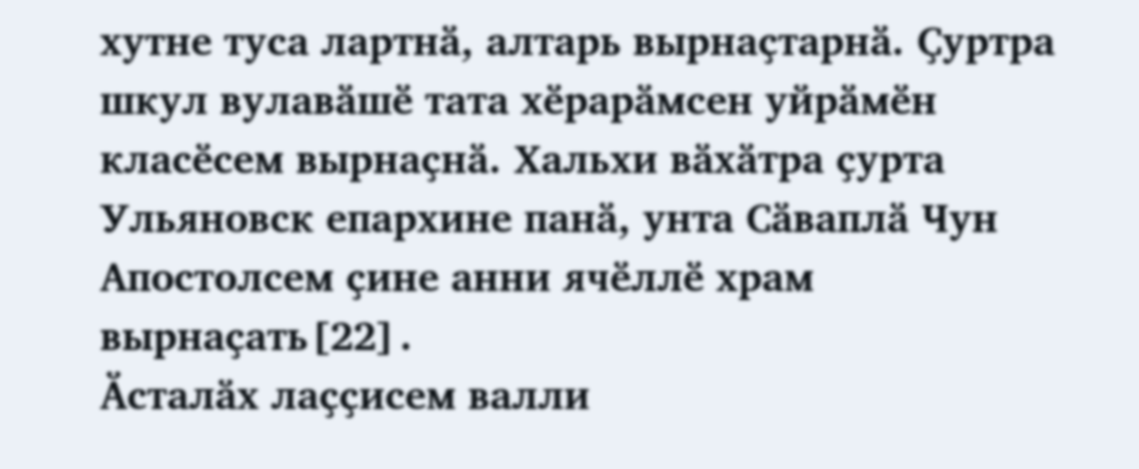хутне туса лартнӑ, алтарь вырнаҫтарнӑ. Ҫуртра шкул вулавӑшӗ тата хӗрарӑмсен уйрӑмӗн класӗсем вырнаҫнӑ. Хальхи вӑхӑтра ҫурта Ульяновск епархине панӑ, унта Сӑваплӑ Чун Апостолсем ҫине анни ячӗллӗ храм вырнаҫать[22].
Ӑсталӑх лаҫҫисем валли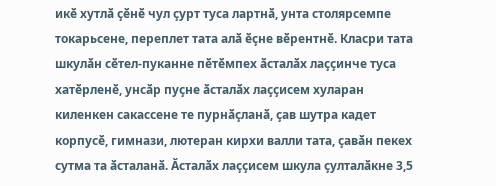икӗ хутлӑ ҫӗнӗ чул ҫурт туса лартнӑ, унта столярсемпе токарьсене, переплет тата алӑ ӗҫне вӗрентнӗ. Класри тата шкулӑн сӗтел-пуканне пӗтӗмпех ӑсталӑх лаҫҫинче туса хатӗрленӗ, унсӑр пуҫне ӑсталӑх лаҫҫисем хуларан киленкен сакассене те пурнӑҫланӑ, ҫав шутра кадет корпусӗ, гимнази, лютеран кирхи валли тата, ҫавӑн пекех сутма та ӑсталанӑ. Ӑсталӑх лаҫҫисем шкула ҫулталӑкне 3,5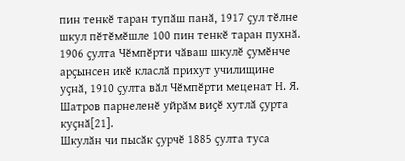пин тенкӗ таран тупӑш панӑ, 1917 ҫул тӗлне шкул пӗтӗмӗшле 100 пин тенкӗ таран пухнӑ.
1906 ҫулта Чӗмпӗрти чӑваш шкулӗ ҫумӗнче арҫынсен икӗ класлӑ прихут училищине уҫнӑ, 1910 ҫулта вӑл Чӗмпӗрти меценат Н. Я. Шатров парнеленӗ уйрӑм виҫӗ хутлӑ ҫурта куҫнӑ[21].
Шкулӑн чи пысӑк ҫурчӗ 1885 ҫулта туса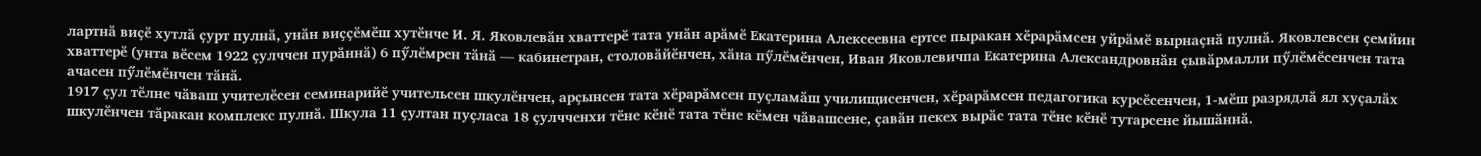лартнӑ виҫӗ хутлӑ ҫурт пулнӑ, унӑн виҫҫӗмӗш хутӗнче И. Я. Яковлевӑн хваттерӗ тата унӑн арӑмӗ Екатерина Алексеевна ертсе пыракан хӗрарӑмсен уйрӑмӗ вырнаҫнӑ пулнӑ. Яковлевсен ҫемйин хваттерӗ (унта вӗсем 1922 ҫулччен пурӑннӑ) 6 пӳлӗмрен тӑнӑ — кабинетран, столовӑйӗнчен, хӑна пӳлӗмӗнчен, Иван Яковлевичпа Екатерина Александровнӑн ҫывӑрмалли пӳлӗмӗсенчен тата ачасен пӳлӗмӗнчен тӑнӑ.
1917 ҫул тӗлне чӑваш учителӗсен семинарийӗ учительсен шкулӗнчен, арҫынсен тата хӗрарӑмсен пуҫламӑш училищисенчен, хӗрарӑмсен педагогика курсӗсенчен, 1-мӗш разрядлӑ ял хуҫалӑх шкулӗнчен тӑракан комплекс пулнӑ. Шкула 11 ҫултан пуҫласа 18 ҫулчченхи тӗне кӗнӗ тата тӗне кӗмен чӑвашсене, ҫавӑн пекех вырӑс тата тӗне кӗнӗ тутарсене йышӑннӑ.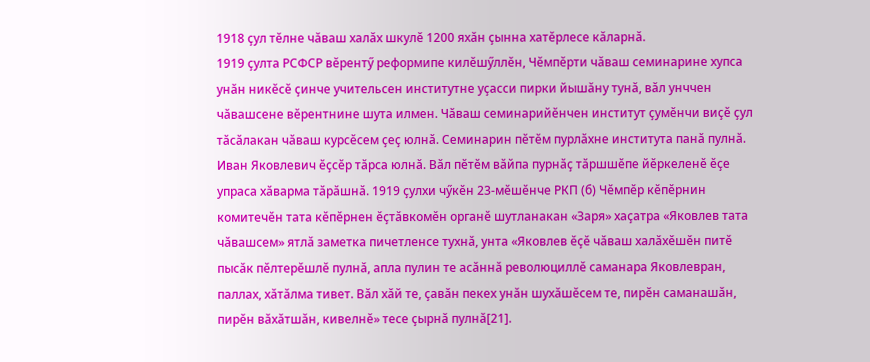1918 ҫул тӗлне чӑваш халӑх шкулӗ 1200 яхӑн ҫынна хатӗрлесе кӑларнӑ.
1919 ҫулта РСФСР вӗрентӳ реформипе килӗшӳллӗн, Чӗмпӗрти чӑваш семинарине хупса унӑн никӗсӗ ҫинче учительсен институтне уҫасси пирки йышӑну тунӑ, вӑл унччен чӑвашсене вӗрентнине шута илмен. Чӑваш семинарийӗнчен институт ҫумӗнчи виҫӗ ҫул тӑсӑлакан чӑваш курсӗсем ҫеҫ юлнӑ. Семинарин пӗтӗм пурлӑхне института панӑ пулнӑ. Иван Яковлевич ӗҫсӗр тӑрса юлнӑ. Вӑл пӗтӗм вӑйпа пурнӑҫ тӑршшӗпе йӗркеленӗ ӗҫе упраса хӑварма тӑрӑшнӑ. 1919 ҫулхи чӳкӗн 23-мӗшӗнче РКП (б) Чӗмпӗр кӗпӗрнин комитечӗн тата кӗпӗрнен ӗҫтӑвкомӗн органӗ шутланакан «Заря» хаҫатра «Яковлев тата чӑвашсем» ятлӑ заметка пичетленсе тухнӑ, унта «Яковлев ӗҫӗ чӑваш халӑхӗшӗн питӗ пысӑк пӗлтерӗшлӗ пулнӑ, апла пулин те асӑннӑ революциллӗ саманара Яковлевран, паллах, хӑтӑлма тивет. Вӑл хӑй те, ҫавӑн пекех унӑн шухӑшӗсем те, пирӗн саманашӑн, пирӗн вӑхӑтшӑн, кивелнӗ» тесе ҫырнӑ пулнӑ[21].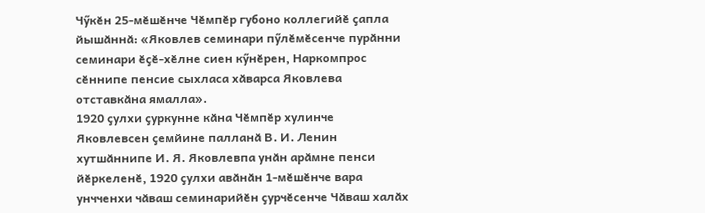Чӳкӗн 25-мӗшӗнче Чӗмпӗр губоно коллегийӗ ҫапла йышӑннӑ: «Яковлев семинари пӳлӗмӗсенче пурӑнни семинари ӗҫӗ-хӗлне сиен кӳнӗрен, Наркомпрос сӗннипе пенсие сыхласа хӑварса Яковлева отставкӑна ямалла».
1920 ҫулхи ҫуркунне кӑна Чӗмпӗр хулинче Яковлевсен ҫемйине палланӑ В. И. Ленин хутшӑннипе И. Я. Яковлевпа унӑн арӑмне пенси йӗркеленӗ, 1920 ҫулхи авӑнӑн 1-мӗшӗнче вара унчченхи чӑваш семинарийӗн ҫурчӗсенче Чӑваш халӑх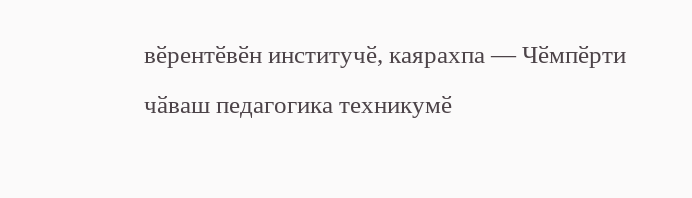вӗрентӗвӗн институчӗ, каярахпа — Чӗмпӗрти чӑваш педагогика техникумӗ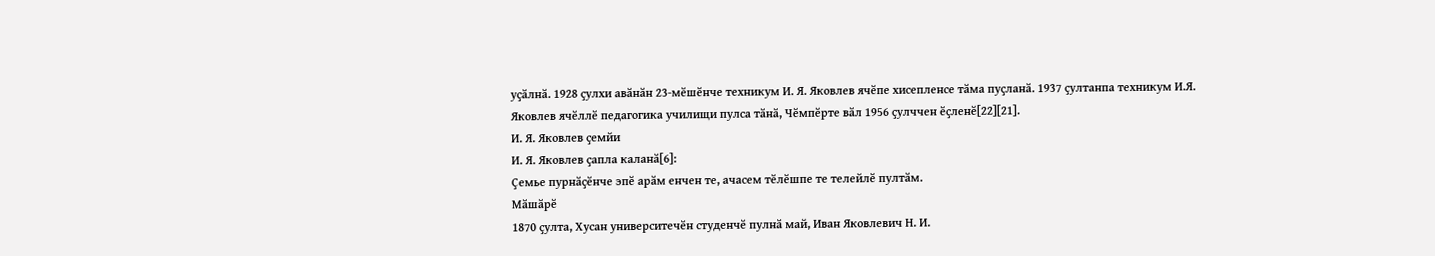уҫӑлнӑ. 1928 ҫулхи авӑнӑн 23-мӗшӗнче техникум И. Я. Яковлев ячӗпе хисепленсе тӑма пуҫланӑ. 1937 ҫултанпа техникум И.Я. Яковлев ячӗллӗ педагогика училищи пулса тӑнӑ, Чӗмпӗрте вӑл 1956 ҫулччен ӗҫленӗ[22][21].
И. Я. Яковлев ҫемйи
И. Я. Яковлев ҫапла каланӑ[6]:
Ҫемье пурнӑҫӗнче эпӗ арӑм енчен те, ачасем тӗлӗшпе те телейлӗ пултӑм.
Мӑшӑрӗ
1870 ҫулта, Хусан университечӗн студенчӗ пулнӑ май, Иван Яковлевич Н. И.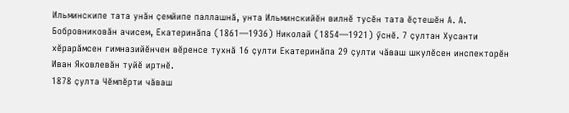Ильминскипе тата унӑн ҫемйипе паллашнӑ, унта Ильминскийӗн вилнӗ тусӗн тата ӗҫтешӗн А. А. Бобровниковӑн ачисем, Екатеринӑпа (1861—1936) Николай (1854—1921) ӳснӗ. 7 ҫултан Хусанти хӗрарӑмсен гимназийӗнчен вӗренсе тухнӑ 16 ҫулти Екатеринӑпа 29 ҫулти чӑваш шкулӗсен инспекторӗн Иван Яковлевӑн туйӗ иртнӗ.
1878 ҫулта Чӗмпӗрти чӑваш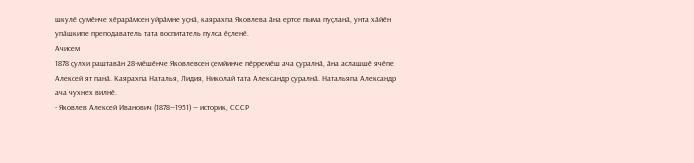шкулӗ ҫумӗнче хӗрарӑмсен уйрӑмне уҫнӑ, каярахпа Яковлева ӑна ертсе пыма пуҫланӑ, унта хӑйӗн упӑшкипе преподаватель тата воспитатель пулса ӗҫленӗ.
Ачисем
1878 ҫулхи раштавӑн 28-мӗшӗнче Яковлевсен ҫемйинче пӗрремӗш ача ҫуралнӑ, ӑна аслашшӗ ячӗпе Алексей ят панӑ. Каярахпа Наталья, Лидия, Николай тата Александр ҫуралнӑ. Натальяпа Александр ача чухнех вилнӗ.
- Яковлев Алексей Иванович (1878—1951) — историк, СССР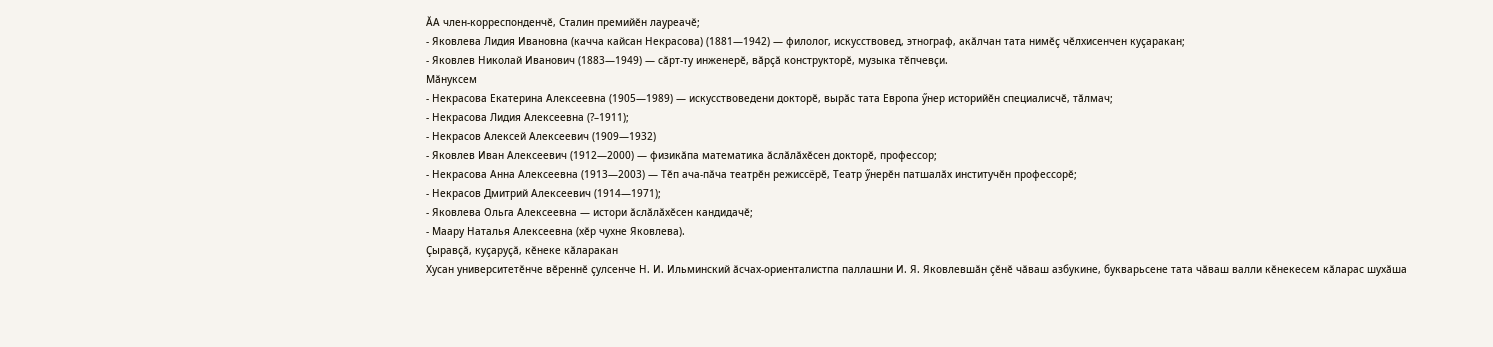ӐА член-корреспонденчӗ, Сталин премийӗн лауреачӗ;
- Яковлева Лидия Ивановна (качча кайсан Некрасова) (1881—1942) — филолог, искусствовед, этнограф, акӑлчан тата нимӗҫ чӗлхисенчен куҫаракан;
- Яковлев Николай Иванович (1883—1949) — сӑрт-ту инженерӗ, вӑрҫӑ конструкторӗ, музыка тӗпчевҫи.
Мӑнуксем
- Некрасова Екатерина Алексеевна (1905—1989) — искусствоведени докторӗ, вырӑс тата Европа ӳнер историйӗн специалисчӗ, тӑлмач;
- Некрасова Лидия Алексеевна (?–1911);
- Некрасов Алексей Алексеевич (1909—1932)
- Яковлев Иван Алексеевич (1912—2000) — физикӑпа математика ӑслӑлӑхӗсен докторӗ, профессор;
- Некрасова Анна Алексеевна (1913—2003) — Тӗп ача-пӑча театрӗн режиссёрӗ, Театр ӳнерӗн патшалӑх институчӗн профессорӗ;
- Некрасов Дмитрий Алексеевич (1914—1971);
- Яковлева Ольга Алексеевна — истори ӑслӑлӑхӗсен кандидачӗ;
- Маару Наталья Алексеевна (хӗр чухне Яковлева).
Ҫыравҫӑ, куҫаруҫӑ, кӗнеке кӑларакан
Хусан университетӗнче вӗреннӗ ҫулсенче Н. И. Ильминский ӑсчах-ориенталистпа паллашни И. Я. Яковлевшӑн ҫӗнӗ чӑваш азбукине, букварьсене тата чӑваш валли кӗнекесем кӑларас шухӑша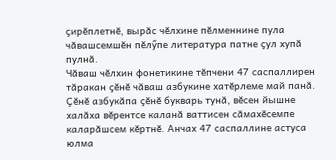ҫирӗплетнӗ, вырӑс чӗлхине пӗлменнине пула чӑвашсемшӗн пӗлӳпе литература патне ҫул хупӑ пулнӑ.
Чӑваш чӗлхин фонетикине тӗпчени 47 саспаллирен тӑракан ҫӗнӗ чӑваш азбукине хатӗрлеме май панӑ. Ҫӗнӗ азбукӑпа ҫӗнӗ букварь тунӑ, вӗсен йышне халӑха вӗрентсе каланӑ ваттисен сӑмахӗсемпе каларӑшсем кӗртнӗ. Анчах 47 саспаллине астуса юлма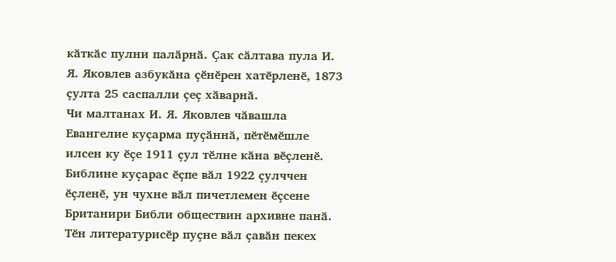кӑткӑс пулни палӑрнӑ. Ҫак сӑлтава пула И. Я. Яковлев азбукӑна ҫӗнӗрен хатӗрленӗ, 1873 ҫулта 25 саспалли ҫеҫ хӑварнӑ.
Чи малтанах И. Я. Яковлев чӑвашла Евангелие куҫарма пуҫӑннӑ, пӗтӗмӗшле илсен ку ӗҫе 1911 ҫул тӗлне кӑна вӗҫленӗ. Библине куҫарас ӗҫпе вӑл 1922 ҫулччен ӗҫленӗ, ун чухне вӑл пичетлемен ӗҫсене Британири Библи обществин архивне панӑ.
Тӗн литературисӗр пуҫне вӑл ҫавӑн пекех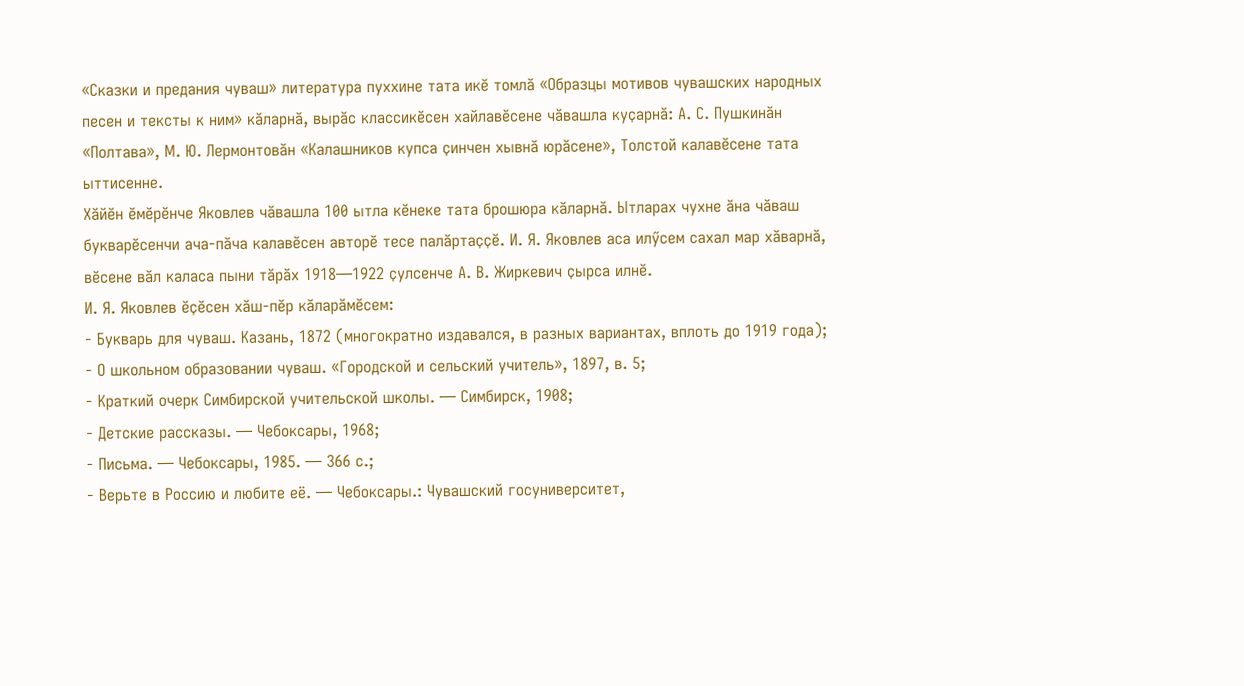«Сказки и предания чуваш» литература пуххине тата икӗ томлӑ «Образцы мотивов чувашских народных песен и тексты к ним» кӑларнӑ, вырӑс классикӗсен хайлавӗсене чӑвашла куҫарнӑ: А. С. Пушкинӑн «Полтава», М. Ю. Лермонтовӑн «Калашников купса ҫинчен хывнӑ юрӑсене», Толстой калавӗсене тата ыттисенне.
Хӑйӗн ӗмӗрӗнче Яковлев чӑвашла 100 ытла кӗнеке тата брошюра кӑларнӑ. Ытларах чухне ӑна чӑваш букварӗсенчи ача-пӑча калавӗсен авторӗ тесе палӑртаҫҫӗ. И. Я. Яковлев аса илӳсем сахал мар хӑварнӑ, вӗсене вӑл каласа пыни тӑрӑх 1918—1922 ҫулсенче А. В. Жиркевич ҫырса илнӗ.
И. Я. Яковлев ӗҫӗсен хӑш-пӗр кӑларӑмӗсем:
- Букварь для чуваш. Казань, 1872 (многократно издавался, в разных вариантах, вплоть до 1919 года);
- О школьном образовании чуваш. «Городской и сельский учитель», 1897, в. 5;
- Краткий очерк Симбирской учительской школы. — Симбирск, 1908;
- Детские рассказы. — Чебоксары, 1968;
- Письма. — Чебоксары, 1985. — 366 с.;
- Верьте в Россию и любите её. — Чебоксары.: Чувашский госуниверситет,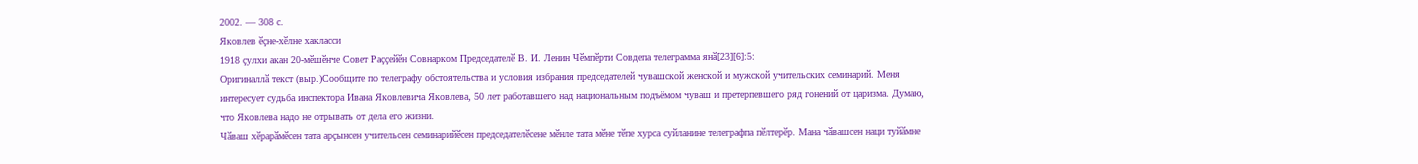2002. — 308 с.
Яковлев ӗҫне-хӗлне хакласси
1918 ҫулхи акан 20-мӗшӗнче Совет Раҫҫейӗн Совнарком Председателӗ В. И. Ленин Чӗмпӗрти Совдепа телеграмма янӑ[23][6]:5:
Оригиналлӑ текст (выр.)Сообщите по телеграфу обстоятельства и условия избрания председателей чувашской женской и мужской учительских семинарий. Меня интересует судьба инспектора Ивана Яковлевича Яковлева, 50 лет работавшего над национальным подъёмом чуваш и претерпевшего ряд гонений от царизма. Думаю, что Яковлева надо не отрывать от дела его жизни.
Чӑваш хӗрарӑмӗсен тата арҫынсен учительсен семинарийӗсен председателӗсене мӗнле тата мӗне тӗпе хурса суйланине телеграфпа пӗлтерӗр. Мана чӑвашсен наци туйӑмне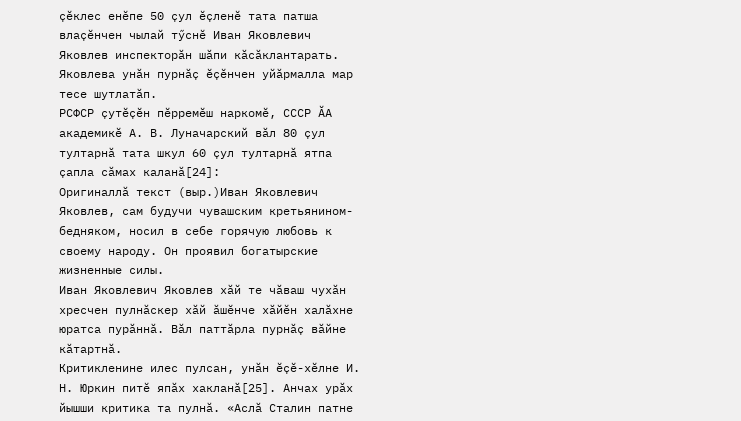ҫӗклес енӗпе 50 ҫул ӗҫленӗ тата патша влаҫӗнчен чылай тӳснӗ Иван Яковлевич Яковлев инспекторӑн шӑпи кӑсӑклантарать. Яковлева унӑн пурнӑҫ ӗҫӗнчен уйӑрмалла мар тесе шутлатӑп.
РСФСР ҫутӗҫӗн пӗрремӗш наркомӗ, СССР ӐА академикӗ А. В. Луначарский вӑл 80 ҫул тултарнӑ тата шкул 60 ҫул тултарнӑ ятпа ҫапла сӑмах каланӑ[24]:
Оригиналлӑ текст (выр.)Иван Яковлевич Яковлев, сам будучи чувашским кретьянином-бедняком, носил в себе горячую любовь к своему народу. Он проявил богатырские жизненные силы.
Иван Яковлевич Яковлев хӑй те чӑваш чухӑн хресчен пулнӑскер хӑй ӑшӗнче хӑйӗн халӑхне юратса пурӑннӑ. Вӑл паттӑрла пурнӑҫ вӑйне кӑтартнӑ.
Критикленине илес пулсан, унӑн ӗҫӗ-хӗлне И. Н. Юркин питӗ япӑх хакланӑ[25]. Анчах урӑх йышши критика та пулнӑ. «Аслӑ Сталин патне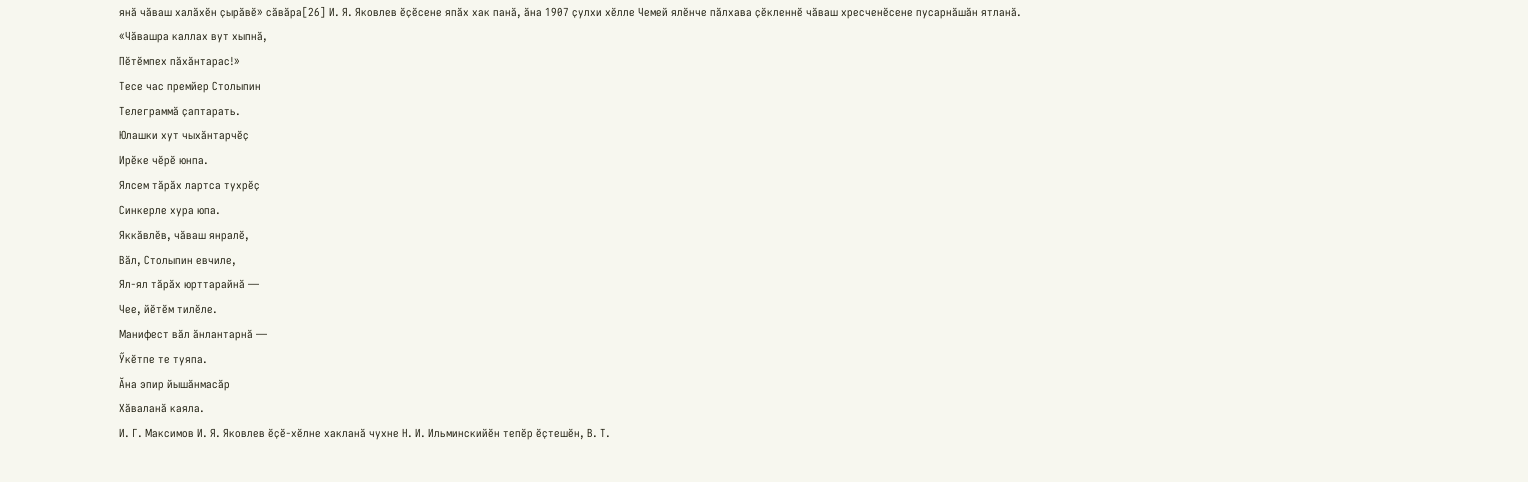янӑ чӑваш халӑхӗн ҫырӑвӗ» сӑвӑра[26] И. Я. Яковлев ӗҫӗсене япӑх хак панӑ, ӑна 1907 ҫулхи хӗлле Чемей ялӗнче пӑлхава ҫӗкленнӗ чӑваш хресченӗсене пусарнӑшӑн ятланӑ.
«Чӑвашра каллах вут хыпнӑ,
Пӗтӗмпех пӑхӑнтарас!»
Тесе час премйер Столыпин
Телеграммӑ ҫаптарать.
Юлашки хут чыхӑнтарчӗҫ
Ирӗке чӗрӗ юнпа.
Ялсем тӑрӑх лартса тухрӗҫ
Синкерле хура юпа.
Яккӑвлӗв, чӑваш янралӗ,
Вӑл, Столыпин евчиле,
Ял-ял тӑрӑх юрттарайнӑ —
Чее, йӗтӗм тилӗле.
Манифест вӑл ӑнлантарнӑ —
Ӳкӗтпе те туяпа.
Ӑна эпир йышӑнмасӑр
Хӑваланӑ каяла.
И. Г. Максимов И. Я. Яковлев ӗҫӗ-хӗлне хакланӑ чухне Н. И. Ильминскийӗн тепӗр ӗҫтешӗн, В. Т.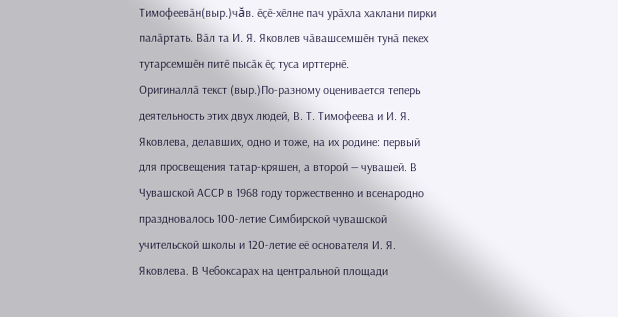Тимофеевӑн(выр.)чăв. ӗҫӗ-хӗлне пач урӑхла хаклани пирки палӑртать. Вӑл та И. Я. Яковлев чӑвашсемшӗн тунӑ пекех тутарсемшӗн питӗ пысӑк ӗҫ туса ирттернӗ.
Оригиналлӑ текст (выр.)По-разному оценивается теперь деятельность этих двух людей, В. Т. Тимофеева и И. Я. Яковлева, делавших, одно и тоже, на их родине: первый для просвещения татар-кряшен, а второй — чувашей. В Чувашской АССР в 1968 году торжественно и всенародно праздновалось 100-летие Симбирской чувашской учительской школы и 120-летие её основателя И. Я. Яковлева. В Чебоксарах на центральной площади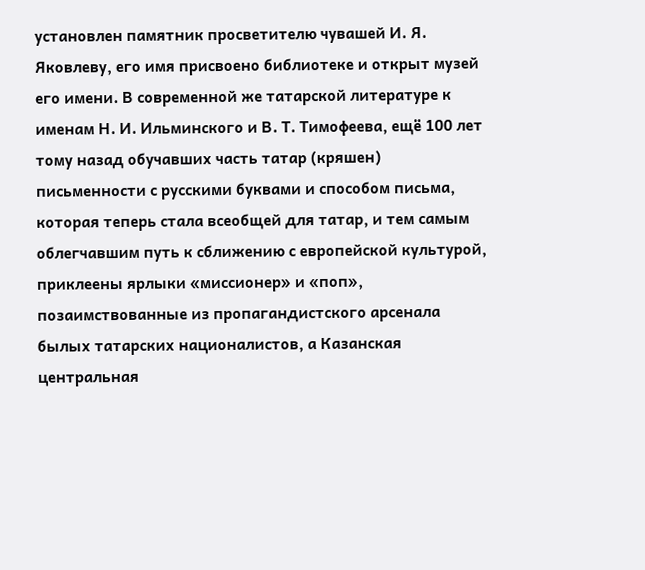установлен памятник просветителю чувашей И. Я. Яковлеву, его имя присвоено библиотеке и открыт музей его имени. В современной же татарской литературе к именам Н. И. Ильминского и В. Т. Тимофеева, ещё 100 лет тому назад обучавших часть татар (кряшен) письменности с русскими буквами и способом письма, которая теперь стала всеобщей для татар, и тем самым облегчавшим путь к сближению с европейской культурой, приклеены ярлыки «миссионер» и «поп», позаимствованные из пропагандистского арсенала былых татарских националистов, а Казанская центральная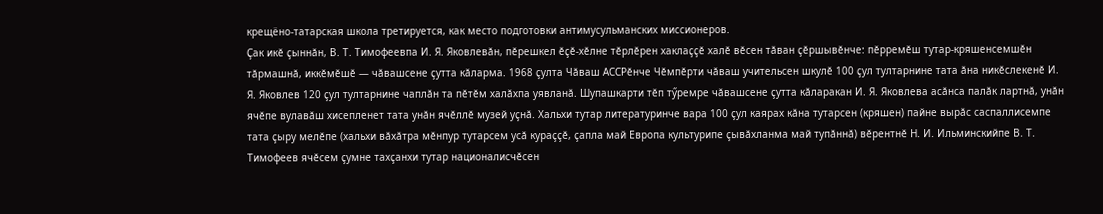крещёно-татарская школа третируется, как место подготовки антимусульманских миссионеров.
Ҫак икӗ ҫыннӑн, В. Т. Тимофеевпа И. Я. Яковлевӑн, пӗрешкел ӗҫӗ-хӗлне тӗрлӗрен хаклаҫҫӗ халӗ вӗсен тӑван ҫӗршывӗнче: пӗрремӗш тутар-кряшенсемшӗн тӑрмашнӑ, иккӗмӗшӗ — чӑвашсене ҫутта кӑларма. 1968 ҫулта Чӑваш АССРӗнче Чӗмпӗрти чӑваш учительсен шкулӗ 100 ҫул тултарнине тата ӑна никӗслекенӗ И. Я. Яковлев 120 ҫул тултарнине чаплӑн та пӗтӗм халӑхпа уявланӑ. Шупашкарти тӗп тӳремре чӑвашсене ҫутта кӑларакан И. Я. Яковлева асӑнса палӑк лартнӑ, унӑн ячӗпе вулавӑш хисепленет тата унӑн ячӗллӗ музей уҫнӑ. Хальхи тутар литературинче вара 100 ҫул каярах кӑна тутарсен (кряшен) пайне вырӑс саспаллисемпе тата ҫыру мелӗпе (хальхи вӑхӑтра мӗнпур тутарсем усӑ кураҫҫӗ, ҫапла май Европа культурипе ҫывӑхланма май тупӑннӑ) вӗрентнӗ Н. И. Ильминскийпе В. Т. Тимофеев ячӗсем ҫумне тахҫанхи тутар националисчӗсен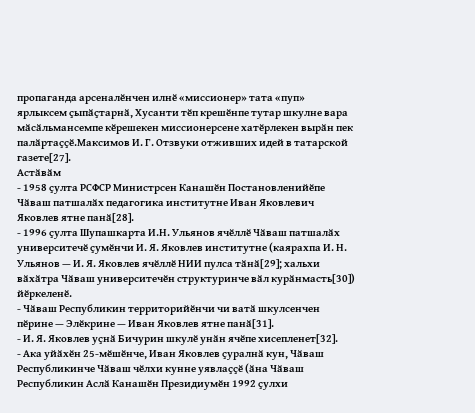пропаганда арсеналӗнчен илнӗ «миссионер» тата «пуп» ярлыксем ҫыпӑҫтарнӑ, Хусанти тӗп крешӗнпе тутар шкулне вара мӑсӑльмансемпе кӗрешекен миссионерсене хатӗрлекен вырӑн пек палӑртаҫҫӗ.Максимов И. Г. Отзвуки отживших идей в татарской газете[27].
Астӑвӑм
- 1958 ҫулта РСФСР Министрсен Канашӗн Постановленийӗпе Чӑваш патшалӑх педагогика институтне Иван Яковлевич Яковлев ятне панӑ[28].
- 1996 ҫулта Шупашкарта И.Н. Ульянов ячӗллӗ Чӑваш патшалӑх университечӗ ҫумӗнчи И. Я. Яковлев институтне (каярахпа И. Н. Ульянов — И. Я. Яковлев ячӗллӗ НИИ пулса тӑнӑ[29]; хальхи вӑхӑтра Чӑваш университечӗн структуринче вӑл курӑнмасть[30]) йӗркеленӗ.
- Чӑваш Республикин территорийӗнчи чи ватӑ шкулсенчен пӗрине — Элӗкрине — Иван Яковлев ятне панӑ[31].
- И. Я. Яковлев уҫнӑ Бичурин шкулӗ унӑн ячӗпе хисепленет[32].
- Ака уйӑхӗн 25-мӗшӗнче, Иван Яковлев ҫуралнӑ кун, Чӑваш Республикинче Чӑваш чӗлхи кунне уявлаҫҫӗ (ӑна Чӑваш Республикин Аслӑ Канашӗн Президиумӗн 1992 ҫулхи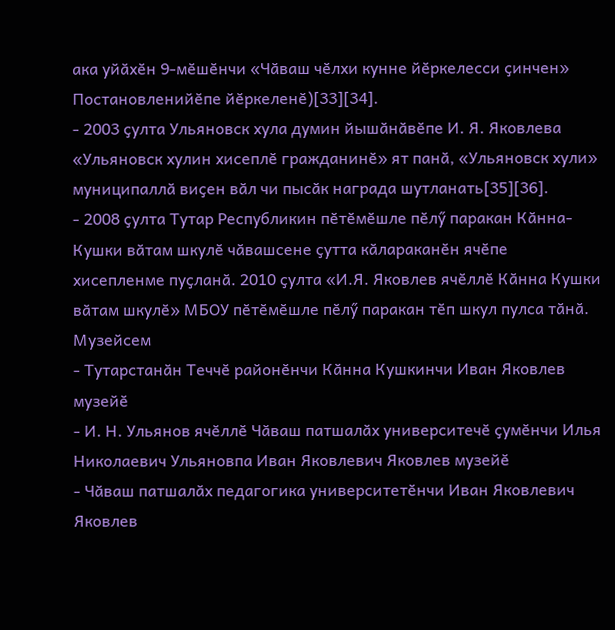ака уйӑхӗн 9-мӗшӗнчи «Чӑваш чӗлхи кунне йӗркелесси ҫинчен» Постановленийӗпе йӗркеленӗ)[33][34].
- 2003 ҫулта Ульяновск хула думин йышӑнӑвӗпе И. Я. Яковлева «Ульяновск хулин хисеплӗ гражданинӗ» ят панӑ, «Ульяновск хули» муниципаллӑ виҫен вӑл чи пысӑк награда шутланать[35][36].
- 2008 ҫулта Тутар Республикин пӗтӗмӗшле пӗлӳ паракан Кӑнна-Кушки вӑтам шкулӗ чӑвашсене ҫутта кӑлараканӗн ячӗпе хисепленме пуҫланӑ. 2010 ҫулта «И.Я. Яковлев ячӗллӗ Кӑнна Кушки вӑтам шкулӗ» МБОУ пӗтӗмӗшле пӗлӳ паракан тӗп шкул пулса тӑнӑ.
Музейсем
- Тутарстанӑн Теччӗ районӗнчи Кӑнна Кушкинчи Иван Яковлев музейӗ
- И. Н. Ульянов ячӗллӗ Чӑваш патшалӑх университечӗ ҫумӗнчи Илья Николаевич Ульяновпа Иван Яковлевич Яковлев музейӗ
- Чӑваш патшалӑх педагогика университетӗнчи Иван Яковлевич Яковлев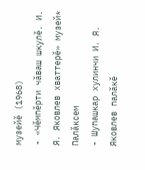музейӗ (1968)
- «Чӗмпӗрти чӑваш шкулӗ. И. Я. Яковлев хваттерӗ» музей*
Палӑксем
- Шупашкар хулинчи И. Я. Яковлев палӑкӗ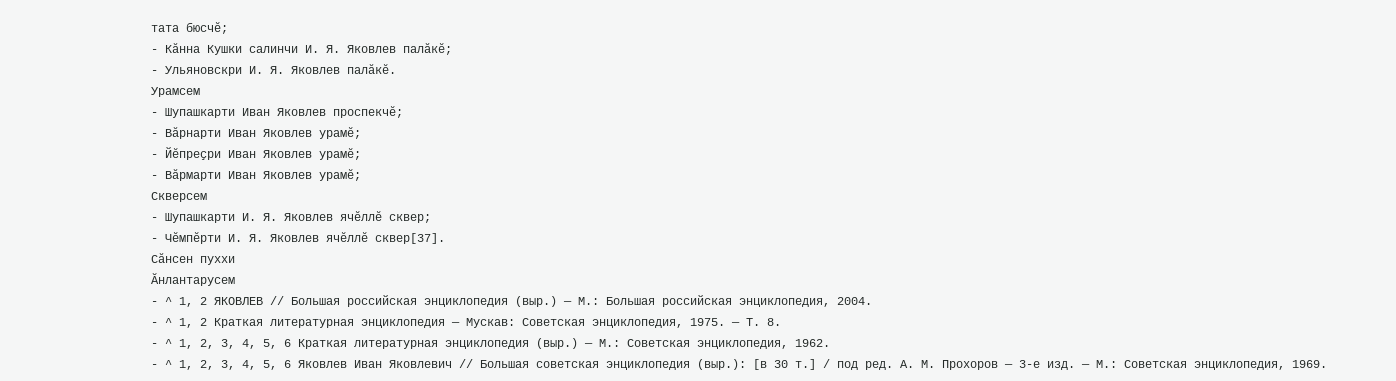тата бюсчӗ;
- Кӑнна Кушки салинчи И. Я. Яковлев палӑкӗ;
- Ульяновскри И. Я. Яковлев палӑкӗ.
Урамсем
- Шупашкарти Иван Яковлев проспекчӗ;
- Вӑрнарти Иван Яковлев урамӗ;
- Йӗпреҫри Иван Яковлев урамӗ;
- Вӑрмарти Иван Яковлев урамӗ;
Скверсем
- Шупашкарти И. Я. Яковлев ячӗллӗ сквер;
- Чӗмпӗрти И. Я. Яковлев ячӗллӗ сквер[37].
Сӑнсен пуххи
Ӑнлантарусем
- ^ 1, 2 ЯКОВЛЕВ // Большая российская энциклопедия (выр.) — М.: Большая российская энциклопедия, 2004.
- ^ 1, 2 Краткая литературная энциклопедия — Мускав: Советская энциклопедия, 1975. — Т. 8.
- ^ 1, 2, 3, 4, 5, 6 Краткая литературная энциклопедия (выр.) — М.: Советская энциклопедия, 1962.
- ^ 1, 2, 3, 4, 5, 6 Яковлев Иван Яковлевич // Большая советская энциклопедия (выр.): [в 30 т.] / под ред. А. М. Прохоров — 3-е изд. — М.: Советская энциклопедия, 1969.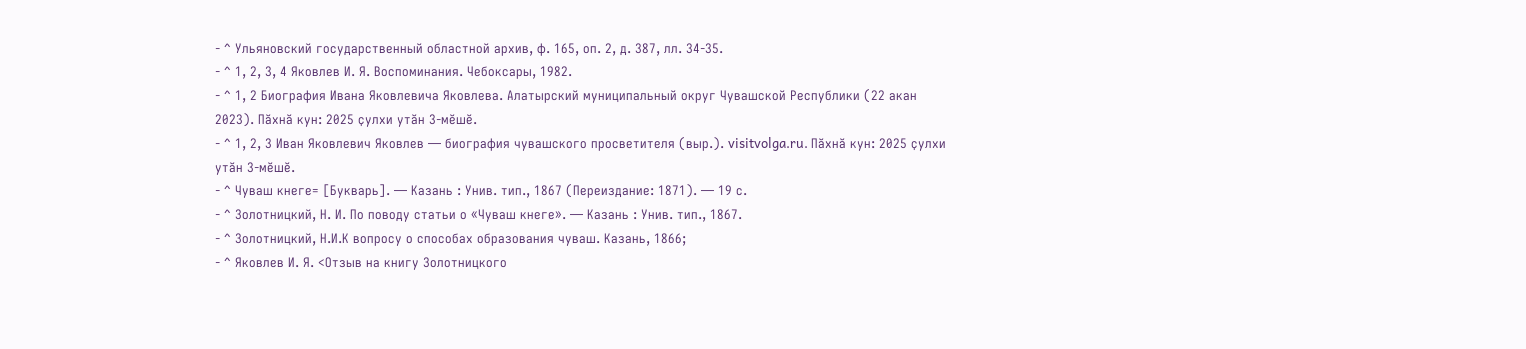- ^ Ульяновский государственный областной архив, ф. 165, оп. 2, д. 387, лл. 34-35.
- ^ 1, 2, 3, 4 Яковлев И. Я. Воспоминания. Чебоксары, 1982.
- ^ 1, 2 Биография Ивана Яковлевича Яковлева. Алатырский муниципальный округ Чувашской Республики (22 акан 2023). Пӑхнӑ кун: 2025 ҫулхи утӑн 3-мӗшӗ.
- ^ 1, 2, 3 Иван Яковлевич Яковлев — биография чувашского просветителя (выр.). visitvolga.ru. Пӑхнӑ кун: 2025 ҫулхи утӑн 3-мӗшӗ.
- ^ Чуваш кнеге= [Букварь]. — Казань : Унив. тип., 1867 (Переиздание: 1871). — 19 с.
- ^ Золотницкий, Н. И. По поводу статьи о «Чуваш кнеге». — Казань : Унив. тип., 1867.
- ^ Золотницкий, Н.И.К вопросу о способах образования чуваш. Казань, 1866;
- ^ Яковлев И. Я. <Отзыв на книгу Золотницкого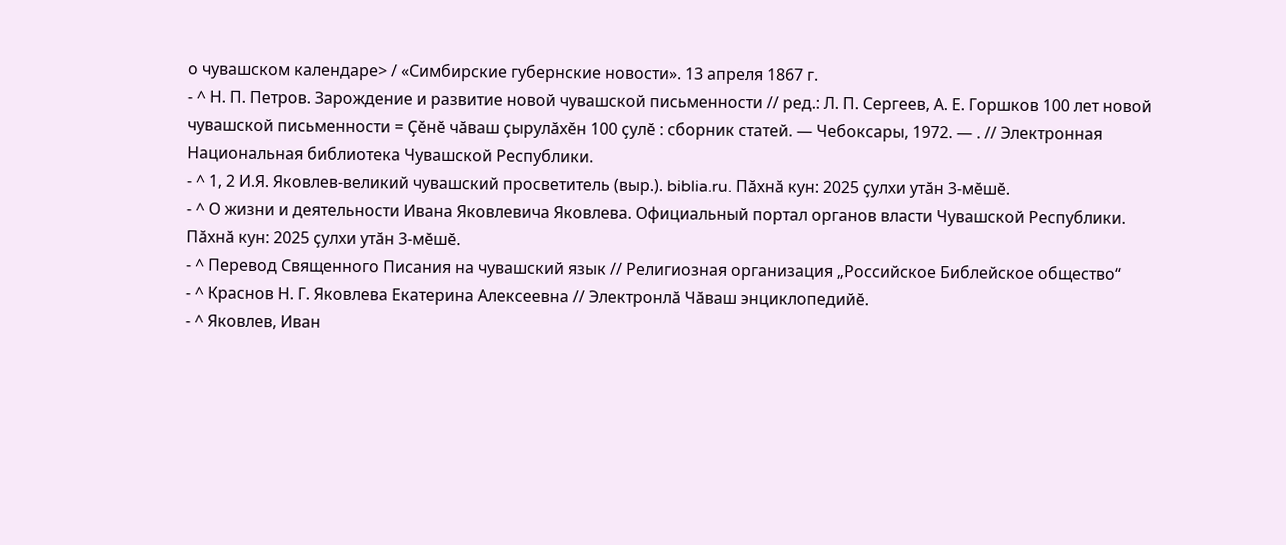о чувашском календаре> / «Симбирские губернские новости». 13 апреля 1867 г.
- ^ Н. П. Петров. Зарождение и развитие новой чувашской письменности // ред.: Л. П. Сергеев, А. Е. Горшков 100 лет новой чувашской письменности = Ҫӗнӗ чӑваш ҫырулӑхӗн 100 ҫулӗ : сборник статей. — Чебоксары, 1972. — . // Электронная Национальная библиотека Чувашской Республики.
- ^ 1, 2 И.Я. Яковлев-великий чувашский просветитель (выр.). biblia.ru. Пӑхнӑ кун: 2025 ҫулхи утӑн 3-мӗшӗ.
- ^ О жизни и деятельности Ивана Яковлевича Яковлева. Официальный портал органов власти Чувашской Республики. Пӑхнӑ кун: 2025 ҫулхи утӑн 3-мӗшӗ.
- ^ Перевод Священного Писания на чувашский язык // Религиозная организация „Российское Библейское общество“
- ^ Краснов Н. Г. Яковлева Екатерина Алексеевна // Электронлӑ Чӑваш энциклопедийӗ.
- ^ Яковлев, Иван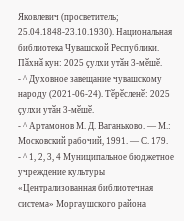Яковлевич (просветитель; 25.04.1848-23.10.1930). Национальная библиотека Чувашской Республики. Пӑхнӑ кун: 2025 ҫулхи утӑн 3-мӗшӗ.
- ^ Духовное завещание чувашскому народу (2021-06-24). Тӗрӗсленӗ: 2025 ҫулхи утӑн 3-мӗшӗ.
- ^ Артамонов М. Д. Ваганьково. — М.: Московский рабочий, 1991. — С. 179.
- ^ 1, 2, 3, 4 Муниципальное бюджетное учреждение культуры «Централизованная библиотечная система» Моргаушского района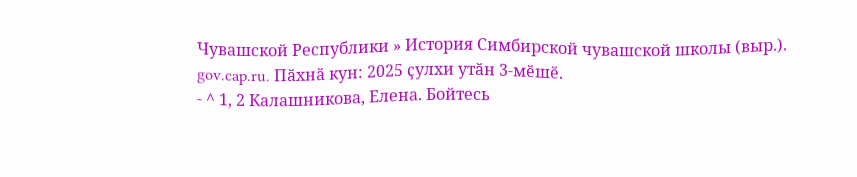Чувашской Республики » История Симбирской чувашской школы (выр.). gov.cap.ru. Пӑхнӑ кун: 2025 ҫулхи утӑн 3-мӗшӗ.
- ^ 1, 2 Калашникова, Елена. Бойтесь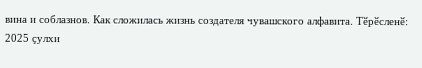вина и соблазнов. Как сложилась жизнь создателя чувашского алфавита. Тӗрӗсленӗ: 2025 ҫулхи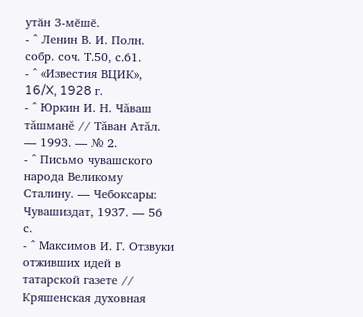утӑн 3-мӗшӗ.
- ^ Ленин В. И. Полн. собр. соч. Т.50, с.61.
- ^ «Известия ВЦИК», 16/X, 1928 г.
- ^ Юркин И. Н. Чăваш тăшманĕ // Тăван Атăл. — 1993. — № 2.
- ^ Письмо чувашского народа Великому Сталину. — Чебоксары: Чувашиздат, 1937. — 56 с.
- ^ Максимов И. Г. Отзвуки отживших идей в татарской газете // Кряшенская духовная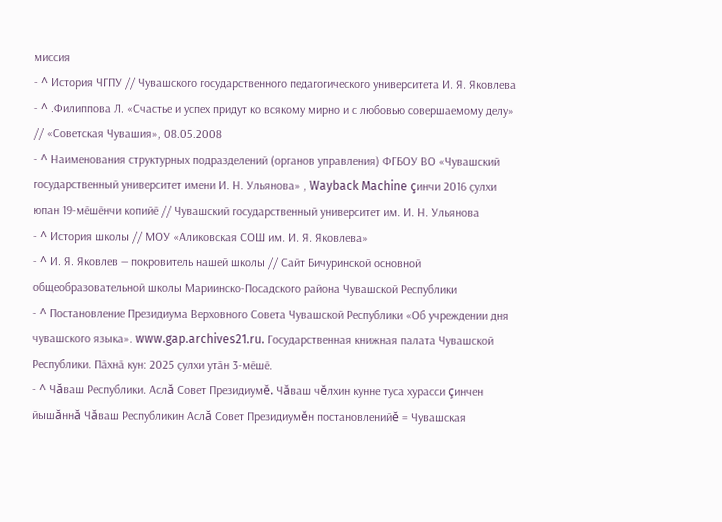миссия
- ^ История ЧГПУ // Чувашского государственного педагогического университета И. Я. Яковлева
- ^ .Филиппова Л. «Счастье и успех придут ко всякому мирно и с любовью совершаемому делу» // «Советская Чувашия», 08.05.2008
- ^ Наименования структурных подразделений (органов управления) ФГБОУ ВО «Чувашский государственный университет имени И. Н. Ульянова» , Wayback Machine çинчи 2016 ҫулхи юпан 19-мӗшӗнчи копийӗ // Чувашский государственный университет им. И. Н. Ульянова
- ^ История школы // МОУ «Аликовская СОШ им. И. Я. Яковлева»
- ^ И. Я. Яковлев — покровитель нашей школы // Сайт Бичуринской основной общеобразовательной школы Мариинско-Посадского района Чувашской Республики
- ^ Постановление Президиума Верховного Совета Чувашской Республики «Об учреждении дня чувашского языка». www.gap.archives21.ru. Государственная книжная палата Чувашской Республики. Пӑхнӑ кун: 2025 ҫулхи утӑн 3-мӗшӗ.
- ^ Чăваш Республики. Аслă Совет Президиумĕ. Чăваш чĕлхин кунне туса хурасси çинчен йышăннă Чăваш Республикин Аслă Совет Президиумĕн постановленийĕ = Чувашская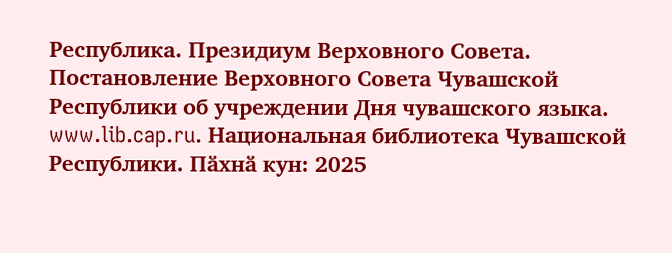Республика. Президиум Верховного Совета. Постановление Верховного Совета Чувашской Республики об учреждении Дня чувашского языка. www.lib.cap.ru. Национальная библиотека Чувашской Республики. Пӑхнӑ кун: 2025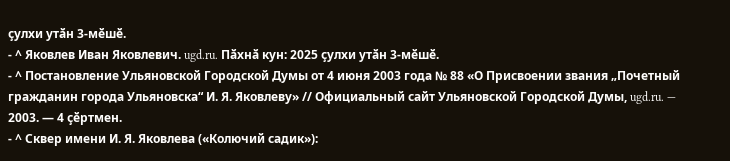ҫулхи утӑн 3-мӗшӗ.
- ^ Яковлев Иван Яковлевич. ugd.ru. Пӑхнӑ кун: 2025 ҫулхи утӑн 3-мӗшӗ.
- ^ Постановление Ульяновской Городской Думы от 4 июня 2003 года № 88 «О Присвоении звания „Почетный гражданин города Ульяновска“ И. Я. Яковлеву» // Официальный сайт Ульяновской Городской Думы, ugd.ru. — 2003. — 4 ҫӗртмен.
- ^ Сквер имени И. Я. Яковлева («Колючий садик»):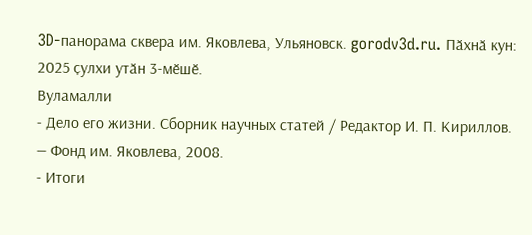3D-панорама сквера им. Яковлева, Ульяновск. gorodv3d.ru. Пӑхнӑ кун: 2025 ҫулхи утӑн 3-мӗшӗ.
Вуламалли
- Дело его жизни. Сборник научных статей / Редактор И. П. Кириллов. — Фонд им. Яковлева, 2008.
- Итоги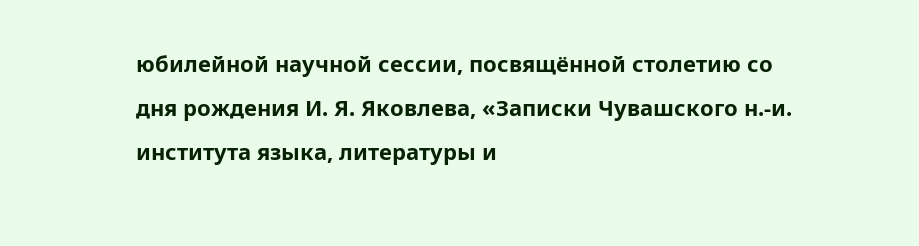юбилейной научной сессии, посвящённой столетию со дня рождения И. Я. Яковлева, «Записки Чувашского н.-и. института языка, литературы и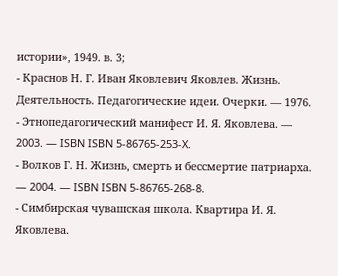истории», 1949. в. 3;
- Краснов Н. Г. Иван Яковлевич Яковлев. Жизнь. Деятельность. Педагогические идеи. Очерки. — 1976.
- Этнопедагогический манифест И. Я. Яковлева. — 2003. — ISBN ISBN 5-86765-253-X.
- Волков Г. Н. Жизнь, смерть и бессмертие патриарха. — 2004. — ISBN ISBN 5-86765-268-8.
- Симбирская чувашская школа. Квартира И. Я. Яковлева.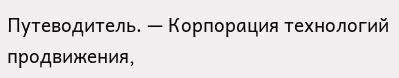Путеводитель. — Корпорация технологий продвижения,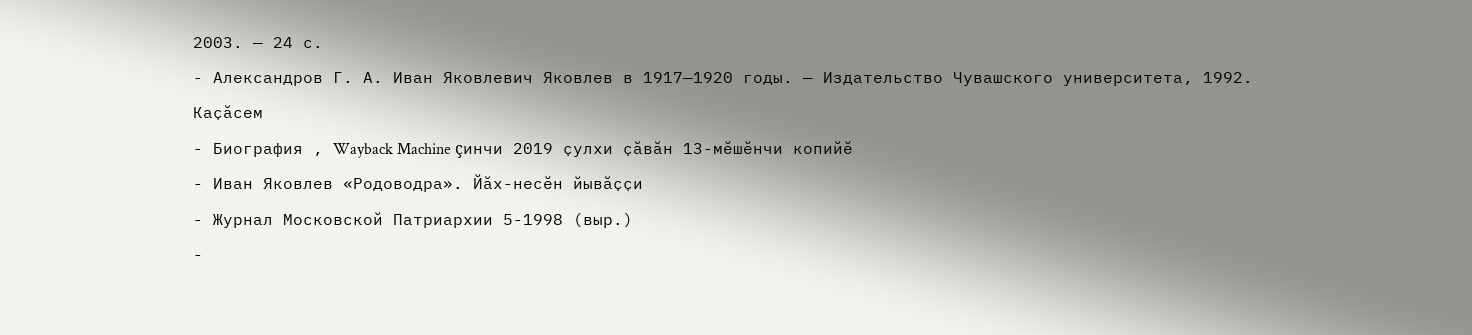2003. — 24 с.
- Александров Г. А. Иван Яковлевич Яковлев в 1917—1920 годы. — Издательство Чувашского университета, 1992.
Каҫӑсем
- Биография , Wayback Machine çинчи 2019 ҫулхи ҫӑвӑн 13-мӗшӗнчи копийӗ
- Иван Яковлев «Родоводра». Йӑх-несӗн йывӑҫҫи
- Журнал Московской Патриархии 5-1998 (выр.)
-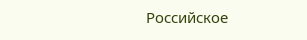Российское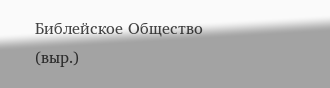Библейское Общество (выр.)